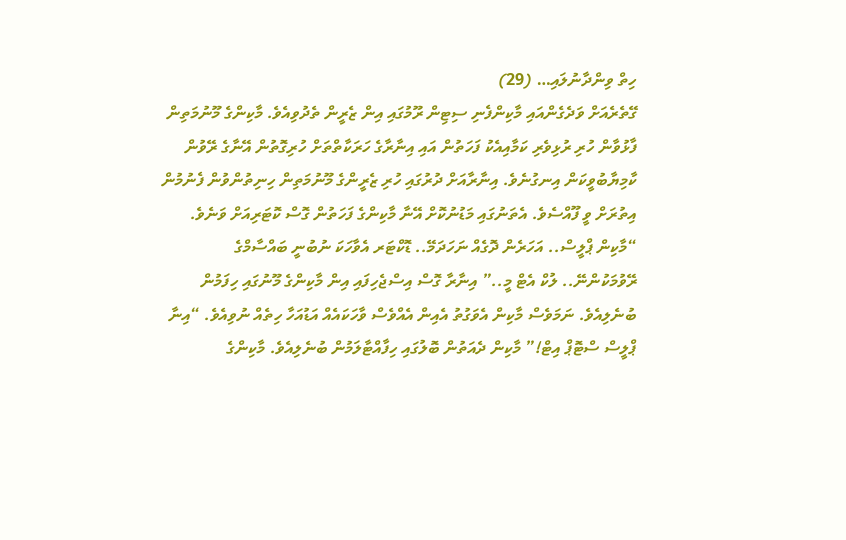ހިތް ވިންދާނުލައި… (29)
ގޭތެރެއަށް ވަދެގެންއައި މާކިންފެނި ސިޓިން ރޫމުގައި އިން ޒެރީން ތެދުވިއެވެ. މާކިންގެ މޫނުމަތިން ފާޅުވާން ހުރި ރުޅިވެރި ކަމާއިއެކު ފަހަތުން އައި އިނާރާގެ ހަރަކާތްތަށް ހުރިގޮތުން އޭނާގެ ރޭވުން ކާމިޔާބުވީކަން އިނގުނެވެ. އިނާރާއަށް ދުރުގައި ހުރި ޒެރީންގެ މޫނުމަތިން ހިނިތުންވުން ފެނުމުން އިތުރަށް ވީ ފޫއްސެވެ. އެތަނުގައި މަޑުނުކޮށް އޭނާ މާކިންގެ ފަހަތުން ގޮސް ކޮޓަރިއަށް ވަނެވެ.
“މާކިން ޕްލީސް.. އަހަރެން ދޮގެއް ނަހަދަމޭ.. ޑޮކްޓަރ އެވާހަކަ ނުބުނީ ބައްސާމްގެ ރޭވުމަކުންނޭ.. ލުކް އެޓް މީ..” އިނާރާ ގޮސް އިސްޖެހިފައި އިން މާކިންގެ މޫނުގައި ހިފަމުން ބުނެލިއެވެ. ނަމަވެސް މާކިން އެވަގުތު އެއިން އެއްވެސް ވާހަކައެއް އަޑުއަހާ ހިތެއް ނުވިއެވެ. “އިނާ ޕްލީސް ސްޓޮޕް އިޓް!” މާކިން ދެއަތުން ބޮލުގައި ހިފާއްޓާލަމުން ބުނެލިއެވެ. މާކިންގެ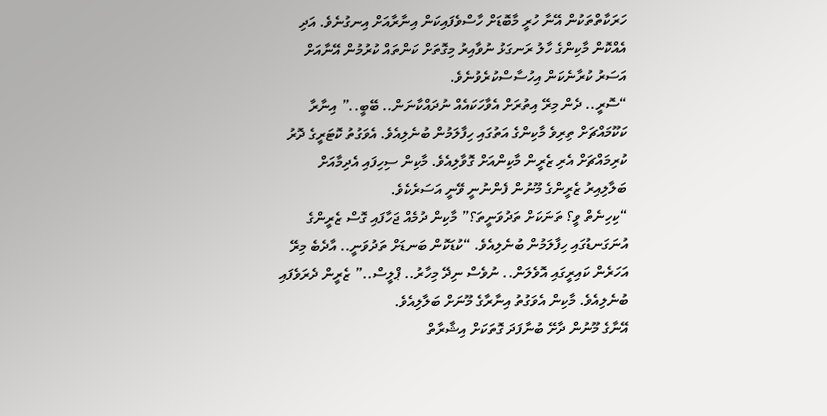ހަރަކާތްތަކުން އޭނާ ހުރީ މާބޮޑަށް ހާސްވެފައިކަން އިނާރާއަށް އިނގުނެވެ. އަދި އެއްކޮން މާކިންގެ ހާލު ރަނގަޅު ނުވާއިރު މިގޮތަށް ކަންތައް ކުރުމުން އޭނާއަށް އަސަރު ކުރާނެކަން އިހުސާސްކުރެވުނެވެ.
“ސޮރީ.. ދެން މިރޭ އިތުރަށް އެވާހަކައެއް ނުދައްކާނަން.. ބޭބީ..” އިނާރާ ކަކޫމައްޗަށް ތިރިވެ މާކިންގެ އަތުގައި ހިފާލަމުން ބުނެލިއެވެ. އެވަގުތު ކޮޓަރީގެ ދޮރު ކުރިމައްޗަށް އެރި ޒެރީން މާކިންއަށް ގޮވާލިއެވެ. މާކިން ސިހިފައި އެދިމާއަށް ބަލާލިއިރު ޒެރީންގެ މޫނުން ފެންނުނީ ވޭނީ އަސަރެކެވެ.
“ކިހިނެތް ވީ؟ ތަނަކަށް ތަދުވަނީތަ؟” މާކިން ދުމެއް ޖަހާފައި ގޮސް ޒެރީންގެ އުނަގަނޑުގައި ހިފާލަމުން ބުނެލިއެވެ. “ކުޑަކޮން ބަނޑަށް ތަދުވަނީ.. އާދެބެ މިރޭ އަހަރެން ކައިރީގައި އޮވެލަން.. ނުވެސް ނިދޭ މިހާރު.. ޕްލީސް..” ޒެރީން ދެރަވެފައި ބުނެލިއެވެ. މާކިން އެވަގުތު އިނާރާގެ މޫނަށް ބަލާލިއެވެ.
އޭނާގެ މޫނުން ދާށޭ ބުނާފަދަ ގޮތަކަށް އިޝާރާތް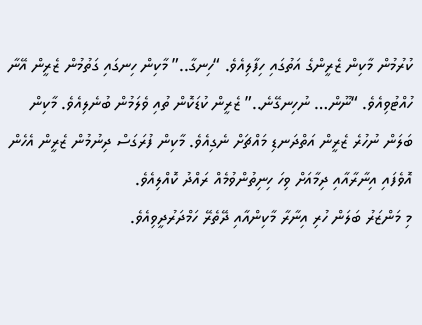ކުރުމުން މާކިން ޒެރީންގެ އަތުގައި ހިފާލިއެވެ. “ހިނގާ..” މާކިން ހިނގައި ގަތުމުން ޒެރީން އޭނާ ހުއްޓުވިއެވެ. “ނޫން… ނުހިނގޭނެ..” ޒެރީން ކުޑަކޮން ތުއި ވެލަމުން ބުނެލިއެވެ. މާކިން ބަލަން ނުހުރެ ޒެރީން އަތްދަނޑި މައްޗަށް ނެގިއެވެ. މާކިން ފުރަގަސް ދިނުމުން ޒެރީން އެހެން އޮވެފައި އިނާރާއާއި ދިމާއަށް ވިހަ ހިނިތުންވުމެއް ރައްދު ކޮއްލިއެވެ.
މި މަންޒަރު ބަލަން ހުރި އިނާރާ މާކިންއާއި ދޭތެރޭ ހަމްދަރުދީވިއެވެ.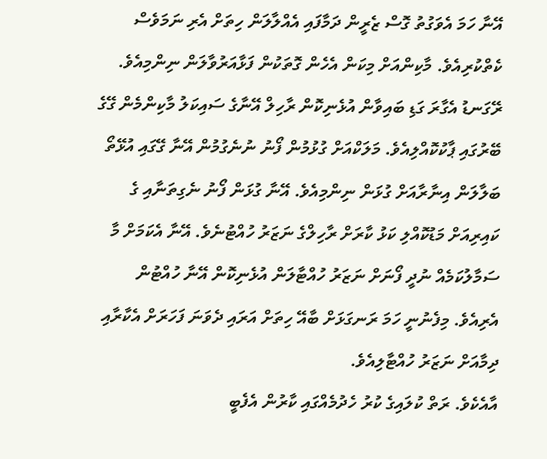އޭނާ ހަމަ އެވަގުތު ގޮސް ޒެރީން ދަމާފައި އެއްލާލަން ހިތަށް އެރި ނަމަވެސް ކެތްކުރިއެވެ. މާކިންއަށް މިކަން އެހެން ގޮތަކުން ފަޅާއަރުވާލަން ނިންމިއެވެ.
ރޭގަނޑު އެގާރަ ގަޑި ބައިވާން އުޅެނިކޮން ރާހިލް އޭނާގެ ސައިކަލު މާކިންމެން ގޭގެ ބޭރުގައި ޕާކުކޮއްލިއެވެ. މަލަކްއަށް ގުޅުމުން ފޯނު ނުނެގުމުން އޭނާ ގޭގައި އުޅޭތޯ ބަލާލަން އިނާރާއަށް ގުޅަން ނިންމިއެވެ. އޭނާ ގުޅަން ފޯނު ނެގިތަނާއި ގެ ކައިރިއަށް މަޑުކޮއްލި ކަޅު ކާރަށް ރާހިލްގެ ނަޒަރު ހުއްޓުނެވެ. އޭނާ އެކަމަށް މާ ސަމާލުކަމެއް ނުދީ ފޯނަށް ނަޒަރު ހުއްޓާލަން އުޅެނިކޮން އޭނާ ހުއްޓުން އެރިއެވެ. މިފެނުނީ ހަމަ ރަނގަޅަށް ބާއޭ ހިތަށް އަރައި ދެވަނަ ފަހަރަށް އެކާރާއި ދިމާއަށް ނަޒަރު ހުއްޓާލިއެވެ.
އާއެކެވެ. ރަތް ކުލައިގެ ކުރު ހެދުމެއްގައި ކާރުން އެފެބީ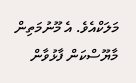މަލަކްއެވެ. އެ މޫނުމަތިން މާޔޫސްކަން ފާޅުވާން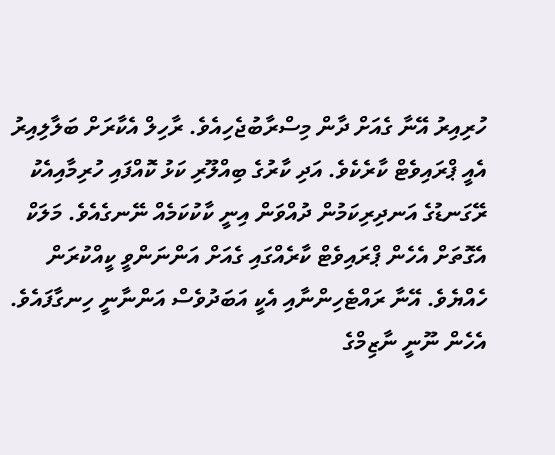ހުރިއިރު އޭނާ ގެއަށް ދާން މިސްރާބުޖެހިއެވެ. ރާހިލް އެކާރަށް ބަލާލިއިރު އެއީ ޕްރައިވެޓް ކާރެކެވެ. އަދި ކާރުގެ ބިއްލޫރި ކަޅު ކޮއްފައި ހުރިމާއިއެކު ރޭގަނޑުގެ އަނދިރިކަމުން ދުއްވަން އިނީ ކާކުކަމެއް ނޭނގެއެވެ. މަލަކް އެގޮތަށް އެހެން ޕްރައިވެޓް ކާރެއްގައި ގެއަށް އަންނަންވީ ކީއްކުރަން ހެއްޔެވެ. އޭނާ ރައްޓެހިންނާއި އެކީ އަބަދުވެސް އަންނާނީ ހިނގާފައެވެ. އެހެން ނޫނީ ނާޒިމްގެ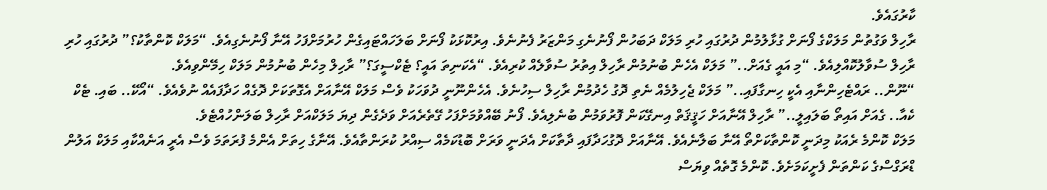ކާރުގައެވެ.
ރާހިލް ވަގުތުން މަލަކްގެ ފޯނަށް ގުޅާލުމުން ދުރުގައި ހުރި މަލަކް ދަބަހުން ފޯނުނެގި މަންޒަރު ފެނުނެވެ. އިރުކޮޅަކު ފޯނަށް ބަލަހައްޓައިގެން ހުރުމަށްފަހު އޭނާ ފޯނުނެގިއެވެ. “މަލަކް ކޮންތާކު؟” ދުރުގައި ހުރި ރާހިލް ސުވާލުކޮއްލިއެވެ. “މި އައީ ގެއަށް..” މަލަކް އެހެން ބުނުމުން ރާހިލް އިތުރު ސުވާލެއް ކުރިއެވެ. “އެކަނިތަ އައީ؟ ޓެކްސީގަ؟” ރާހިލް މިހެން ބުނުމުން މަލަކް ހިމޭންވިއެވެ.
“ނޫން.. ރައްޓެހިންނާއި އެކީ ހިނގާފައި..” މަލަކް ޖެހިލުމެއް ނެތި ދޮގު ހެދުމުން ރާހިލް ސިހުނެވެ. އެހެންނޫނީ ދުވަހަކު ވެސް މަލަކް އޭނާއަށް އެގޮތަކަށް ދޮގެއް ހަދާފައެއް ނުވެއެވެ. “އޯކޭ.. ބައި. ޓެކް ކެއާ.. ގެއަށް އައިތޯ ބަލައިލީ..” ރާހިލް އޭނާއަށް ހަޤީޤަތް އިނގޭކަން ފޮރުވަމުން ބުނެލިއެވެ. ފޯނު ބޭއްވުމަށްފަހު ގޭތެރެއަށް ވަދެގެން ދިޔަ މަލަކްއަށް ރާހިލް ބަލަންހުއްޓެވެ.
މަލަކް ކޮންމެ ރެއަކު މިދަނީ ކޮންތާކަށްތޯ އޭނާ ބަލާނެއެވެ. އޭނާއަށް ދޮގުހަދާފައި ދާތާކަށް އެދަނީ ވަރަށް ބޮޑުކަމެއް ސިއްރު ކުރަންތާއެވެ. އޭނާގެ ހިތަށް އެންމެ ފުރަތަމަ ވެސް އެރީ އަނެއްކާއި މަލަކް އަލުން ޑްރަގްސްގެ ކަންތަން ފެށީކަމަށެވެ. ކޮންމެ ގޮތެއް ވިޔަސް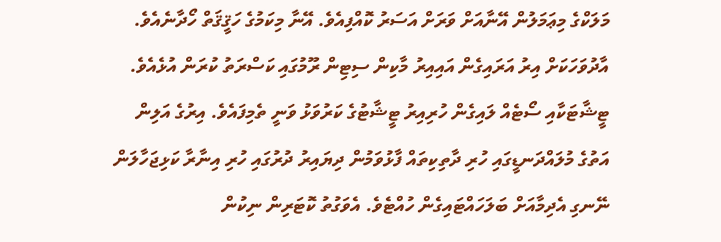މަލަކްގެ މިޢަމަލުން އޭނާއަށް ވަރަށް އަސަރު ކޮއްފިއެވެ. އޭނާ މިކަމުގެ ހަޤީޤަތް ހޯދާނެއެވެ.
އާދުވަހަކަށް އިރު އަރައިގެން އައިއިރު މާކިން ސިޓިން ރޫމުގައި ކަސްރަތު ކުރަން އުޅެއެވެ. ޓީޝާޓަކާއި ސޯޓެއް ލައިގެން ހުރިއިރު ޓީޝާޓުގެ ކަރުވަޅު ވަނީ ތެމިފައެވެ. އިރުގެ އަލިން އަތުގެ މުލައްދަނޑީގައި ހުރި ދާތިކިތައް ފާޅުވަމުން ދިޔައިރު ދުރުގައި ހުރި އިނާރާ ކަޅިޖަހާލަން ނޭނގި އެދިމާއަށް ބަލަހައްޓައިގެން ހުއްޓެވެ. އެވަގުތު ކޮޓަރިން ނިކުން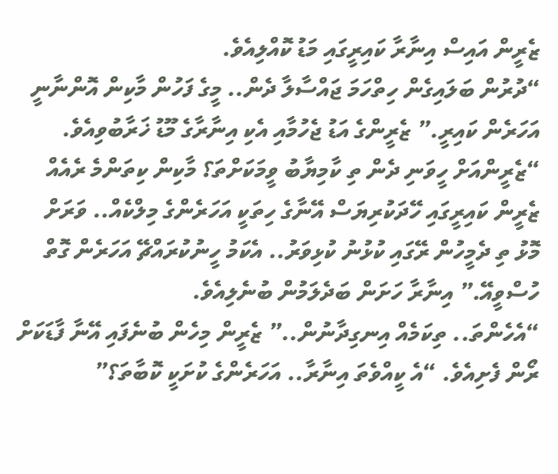ޒެރީން އައިސް އިނާރާ ކައިރީގައި މަޑު ކޮއްލިއެވެ.
“ދުރުން ބަލައިގެން ހިތްހަމަ ޖައްސާލާ ދެން.. މީގެ ފަހުން މާކިން އޮންނާނީ އަހަރެން ކައިރީ.” ޒެރީންގެ އަޑު ޖެހުމާއި އެކި އިނާރާގެ މޫޑު ޚަރާބުވިއެވެ. “ޒެރީންއަށް ހީވަނި ދެން ތި ކާމިޔާބު ވީމަކަށްތަ؟ މާކިން ކިތަންމެ ރެއެއް ޒެރީން ކައިރީގައި ހޭދަކުރިޔަސް އޭނާގެ ހިތަކީ އަހަރެންގެ މިލްކެއް.. ވަރަށް މޮޅު ތި ދެމީހުން ރޭގައި ކުޅުނު ކުޅިވަރު.. އެކަމު ހީނުކުރައްޗޭ އަހަރެން ގޮތް ހުސްވީއޭ.” އިނާރާ ހަށަން ބަދެލަމުން ބުނެލިއެވެ.
“އެހެންތަ.. ތިކަމެއް އިނގިދާނުން..” ޒެރީން މިހެން ބުނެފައި އޭނާ ފާޑަކަށް ރޯން ފެށިއެވެ. “އެ ކީއްވެތަ އިނާރާ.. އަހަރެންގެ ކުށަކީ ކޮބާތަ؟”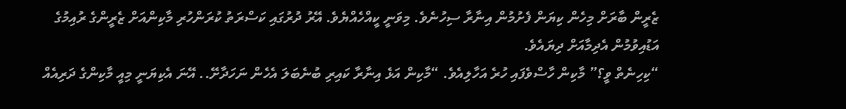ޒެރީން ބާރަށް މިހެން ކިޔަން ފެށުމުން އިނާރާ ސިހުނެވެ. މިވަނީ ކީއްހެއްޔެވެ. އޭރު ދުރުގައި ކަސްރަތު ކުރަންހުރި މާކިންއަށް ޒެރީންގެ ރުއިމުގެ އަޑުއިވުމުން އެދިމާއަށް ދިޔައެވެ.
“ކިހިނެތް ވީ؟” މާކިން ހާސްވެފައި ހުރެ އަހާލިއެވެ. “މާކިން އަޅެ އިނާރާ ކައިރި ބުނެބަލަ އެހެން ނަހަދާށޭ.. އޭނަ އެކިޔަނީ މިއީ މާކިންގެ ދަރިއެއް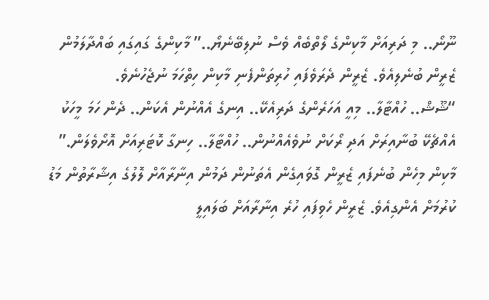ނޫނޯ.. މި ދަރިއަށް މާކިންގެ ލޯތްބެއް ވެސް ނުލިބޭނެޔޯ..” މާކިންގެ ގައިގައި ބައްދާލަމުން ޒެރީން ބުނެލިއެވެ. ޒެރީން ދެރަވެފައި ހުރިތަންފެނި މާކިން ހިތްހަމަ ނުޖެހުނެވެ.
“ޝޫޝް.. ހުއްޓާލާ.. މިއީ އަހަރެންގެ ދަރިއެކޭ.. އިނގެ އެއްނުން އެކަން.. ދެން ހަމަ މީހަކު އެއްޗެކޭ ބުނާއިރަށް އަދި ރޯކަށް ނުވެއެއްނުން.. ހުއްޓާލާ.. ހިނގާ ކޮޓަރިއަށް އޮށޯވެލަން.” މާކިން މިހެން ބުނެފައި ޒެރީން ގޮވައިގެން އެތަނުން ދަމުން އިނާރާއާށް ލޮލުގެ އިޝާރާތުން މަޑު ކުރުމަށް އެންގިއެވެ. ޒެރީން ހެވިފައި ހުރެ އިނާރާއަށް ބަލައިލީ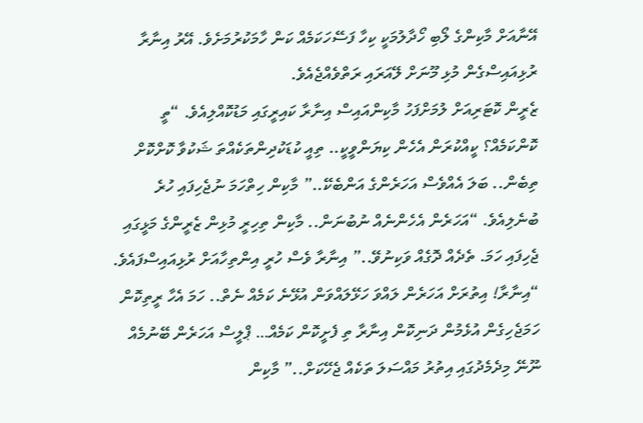އޭނާއަށް މާކިންގެ ލޯބި ހޯދާލުމަކީ ކިހާ ފަސޭހަކަމެއް ކަން ހާމަކުރުމަށެވެ. އޭރު އިނާރާ ރުޅިއައިސްގެން މުޅި މޫނަށް ލޭއަރައި ރަތްވެއްޖެއެވެ.
ޒެރީން ކޮޓަރިއަށް ލުމަށްފަހު މާކިންއައިސް އިނާރާ ކައިރީގައި މަޑުކޮއްލިއެވެ. “ތީ ކޮންކަމެއް؟ ކީއްކުރަން އެހެން ކިޔަންވީކީ.. ތިއީ ކުޑަކުދިންތަކެއްތަ ޝަކުވާ ކޮށްކޮށް ތިބެން.. ބަލަ އެއްވެސް އަހަރެންގެ އަންބެކޭ..” މާކިން ހިތްހަމަ ނުޖެހިފައި ހުރެ ބުނެލިއެވެ. “އަހަރެން އެހެންނެއް ނުބުނަން.. މާކިން ތިހިރީ މުޅިން ޒެރީންގެ މަޅީގައި ޖެހިފައި ހަމަ. ތެދެއް ދޮގެއް ވަކިނުވޭ..” އިނާރާ ވެސް ހުރީ އިންތިހާއަށް ރުޅިއައިސްފައެވެ.
“އިނާރާ! އިތުރަށް އަހަރެން ލައްވަ ހަޅޭލައްވަން އުޅޭނެ ކަމެއް ނެތް.. ހަމަ އެހާ ރީތިކޮން ހަމަޖެހިގެން އުޅެމުން ދަނިކޮން އިނާރާ ތި ފެށީކޮން ކަމެއް… ޕްލީސް އަހަރެން ބޭނުމެއް ނޫނޭ މިދެމެދުގައި އިތުރު މައްސަލަ ތަކެއް ޖެހޭކަށް..” މާކިން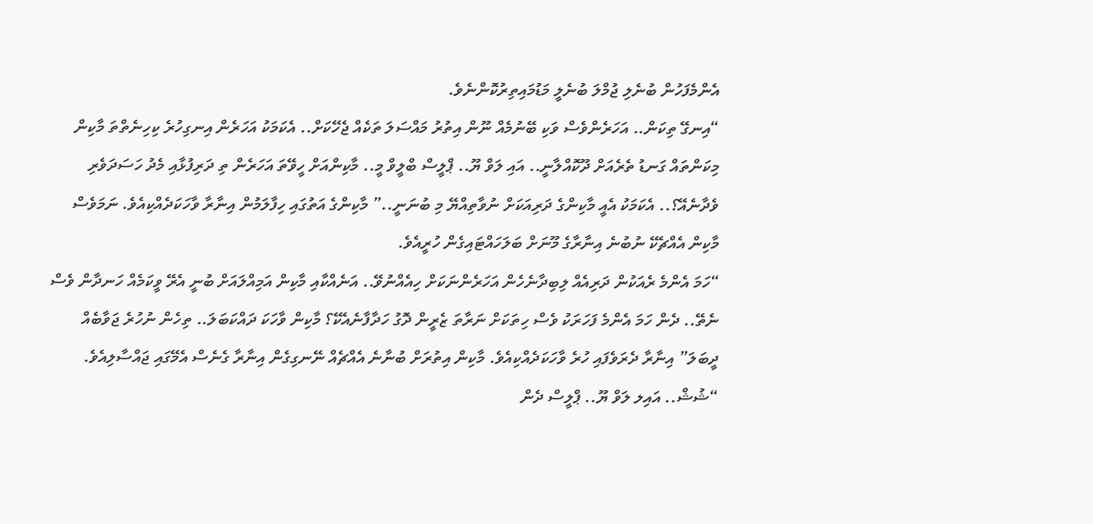އެންމެފަހުން ބުނެލި ޖުމްލަ ބުނެލީ މަޑުމައިތިރުކޮންނެވެ.
“އިނގޭ ތިކަން.. އަހަރެންވެސް ވަކި ބޭނުމެއް ނޫން އިތުރު މައްސަލަ ތަކެއް ޖެހޭކަށް.. އެކަމަކު އަހަރެން އިނގިހުރެ ކިހިނެތްތަ މާކިން މިކަންތައް ގަނޑު ތެރެއަށް ދޫކޮއްލާނީ.. އައި ލަވް ޔޫ.. ޕްލީސް ބްލީވް މީ.. މާކިންއަށް ހީވޭތަ އަހަރެން ތި ދަރިފުޅާއި މެދު ހަސަދަވެރި ވެދާނެއޭ؟.. އެކަމަކު އެއީ މާކިންގެ ދަރިއަކަށް ނުވާތިއްޔޭ މި ބުނަނީ..” މާކިންގެ އަތުގައި ހިފާލަމުން އިނާރާ ވާހަކަދެއްކިއެވެ. ނަމަވެސް މާކިން އެއްޗެކޭ ނުބުނެ އިނާރާގެ މޫނަށް ބަލަހައްޓައިގެން ހުރީއެވެ.
“ހަމަ އެންމެ ރެއަކުން ދަރިއެއް ލިބިދާނެހެން އަހަރެންނަކަށް ހިއެއްނުވޭ.. އަނެއްކާއި މާކިން އަމިއްލައަށް ބުނީ އެރޭ ވީކަމެއް ހަނދާން ވެސް ނެތޭ.. ދެން ހަމަ އެންމެ ފަހަރަކު ވެސް ހިތަކަށް ނަރާތަ ޒެރީން ދޮގު ހަދާފާނެއެކޭ؟ މާކިން ވާހަކަ ދައްކަބަލަ.. ތިހެން ނުހުރެ ޖަވާބެއް ދީބަލަ” އިނާރާ ދެރަވެފައި ހުރެ ވާހަކަދެއްކިއެވެ. މާކިން އިތުރަށް ބުނާނެ އެއްޗެއް ނޭނގިގެން އިނާރާ ގެނެސް އެމޭގައި ޖައްސާލިއެވެ.
“ޝުޝް.. އައިލ ލަވް ޔޫ.. ޕްލީސް ދެން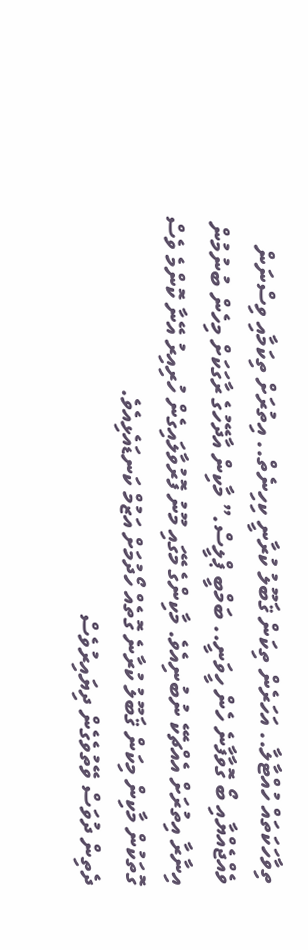ތިވާހަކަތައް ހުއްޓާލާ.. އަހަރެން ތިކަން ޤަބޫލު ކުރާނީ ކިހިނެތް.. އިތުރަށް ތިކަމާއި ވިސްނަން ވެއްޖެއްޔާއި ބޯ ގޮވާފާނެ ހެން ހީވަނީ.. ބަމްބީ ޕްލީސް.” މާކިން އާދޭހުގެ ރާގަކަށް މިހެން ބުނުމުން އިނާރާ އިތުރަށް އެއްޗެކޭ ނުބުނިއެވެ. މާކިންގެ މޭގައި މޫނު ފޮރުވާލައިގެން ހުރިއިރު އޭނާ ކޮންމެ ވެސް ގޮތަކުން މާކިން މިކަން ޤަބޫލު ކުރާނެ ގޮތެއް ހޯދުމަށް އަޒުމް ކަނޑައެޅިއެވެ.
ދެތިން ދުވަސް ވޭތުވެގެން ދިޔައިރުވެސް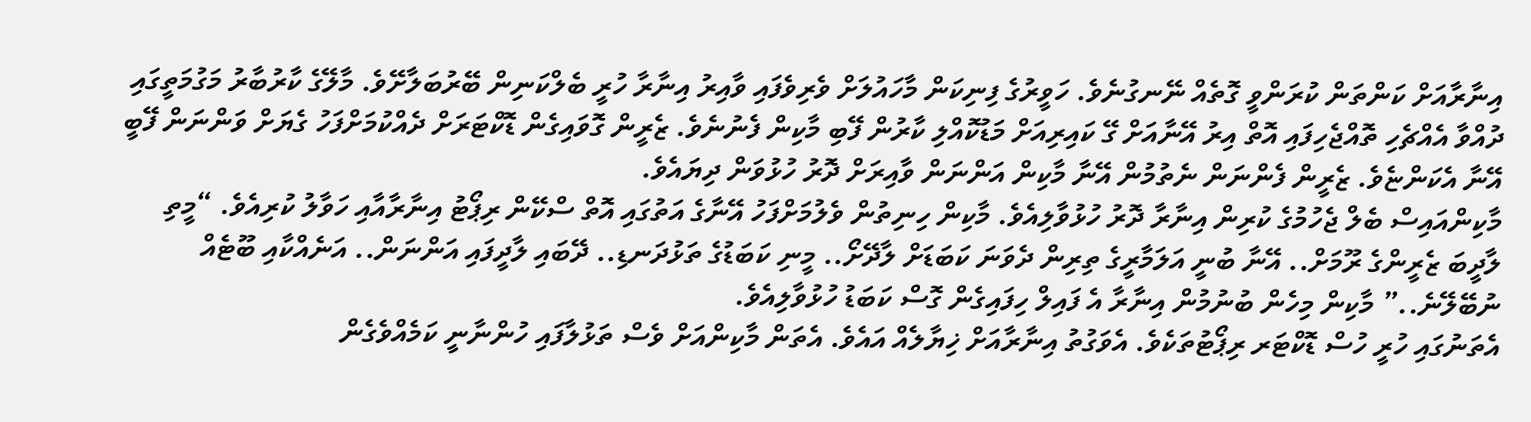އިނާރާއަށް ކަންތަން ކުރަންވީ ގޮތެއް ނޭނގުނެވެ. ހަވީރުގެ ފިނިކަން މާހައުލަށް ވެރިވެފައި ވާއިރު އިނާރާ ހުރީ ބެލްކަނިން ބޭރުބަލާށޭވެ. މާލޭގެ ކާރުބާރު މަގުމަތީގައި ދުއްވާ އެއްޗެހި ތޮއްޖެހިފައި އޮތް އިރު އޭނާއަށް ގޭ ކައިރިއަށް މަޑުކޮއްލި ކާރުން ފޭބި މާކިން ފެނުނެވެ. ޒެރީން ގޮވައިގެން ޑޮކްޓަރަށް ދެއްކުމަށްފަހު ގެޔަށް ވަންނަން ފޭބީ އޭނާ އެކަންޏެވެ. ޒެރީން ފެންނަން ނެތުމުން އޭނާ މާކިން އަންނަން ވާއިރަށް ދޮރު ހުޅުވަން ދިޔައެވެ.
މާކިންއައިސް ބެލް ޖެހުމުގެ ކުރިން އިނާރާ ދޮރު ހުޅުވާލިއެވެ. މާކިން ހިނިތުން ވެލުމަށްފަހު އޭނާގެ އަތުގައި އޮތް ސްކޭން ރިޕޯޓު އިނާރާއާއި ހަވާލު ކުރިއެވެ. “މީތި ލާދީބަ ޒެރީންގެ ރޫމަށް.. އޭނާ ބުނީ އަލަމާރީގެ ތިރިން ދެވަނަ ކަބަޑަށް ލާދޭށޯ.. މީނި ކަބަޑުގެ ތަޅުދަނޑި.. ދޭބައި ލާދީފައި އަންނަން.. އަނެއްކާއި ބޫޓެއް ނުބޭލޭނެ..” މާކިން މިހެން ބުނުމުން އިނާރާ އެ ފައިލް ހިފައިގެން ގޮސް ކަބަޑު ހުޅުވާލިއެވެ.
އެތަނުގައި ހުރީ ހުސް ޑޮކްޓަރ ރިޕޯޓުތަކެވެ. އެވަގުތު އިނާރާއަށް ޚިޔާލެއް އައެވެ. އެތަން މާކިންއަށް ވެސް ތަޅުލާފައި ހުންނާނީ ކަމެއްވެގެން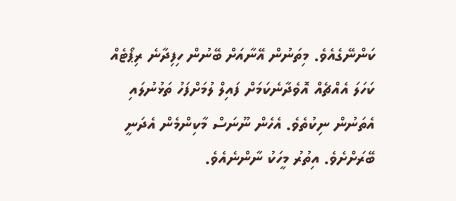ކަންނޭގެއެވެ. މިތަނުން އޭނާއަށް ބޭނުން ހިފިދާނެ ރިޕޯޓެއް ކަހަލަ އެއްޗެއް އޮވެދާނެކަމަށް ފައިލް ލުމަށްފަހު ތަޅުނުލައި އެތަނުން ނިކުތެވެ. އެހެން ނޫނަސް މާކިންމެން އެދަނީ ބޭރަށްށެވެ. އިތުރު މީހަކު ނާންނެއެވެ.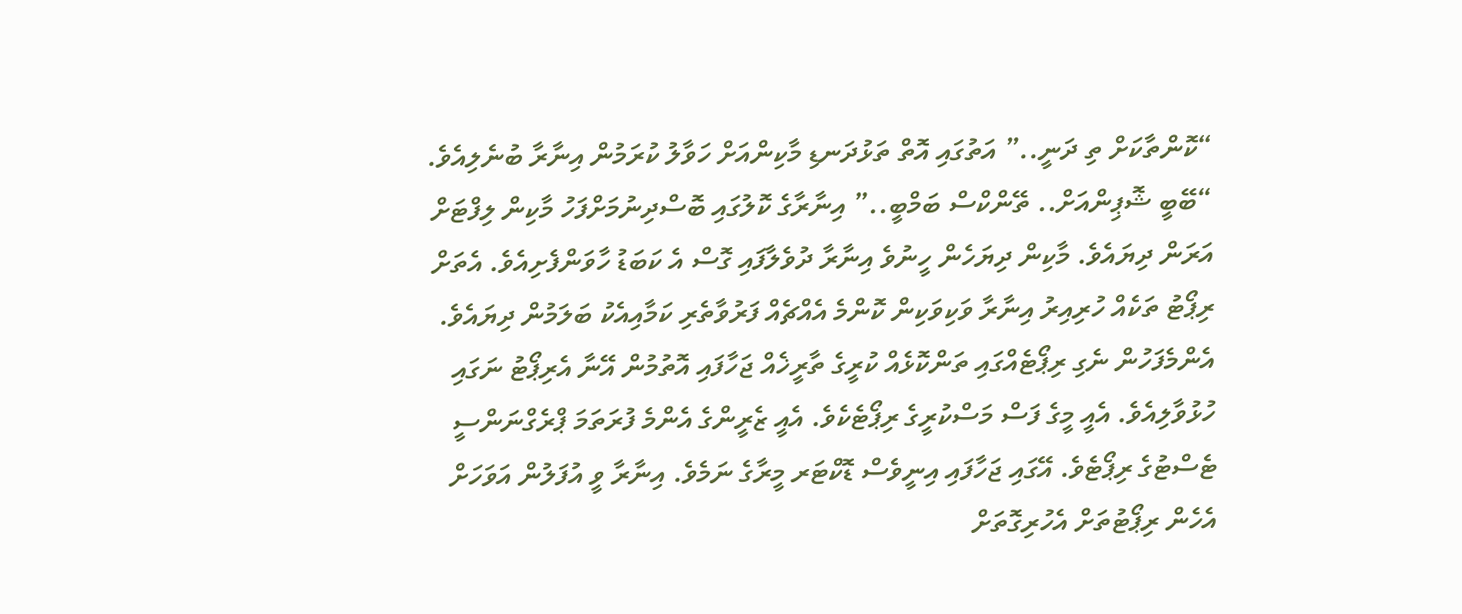“ކޮންތާކަށް ތި ދަނީ..” އަތުގައި އޮތް ތަޅުދަނޑި މާކިންއަށް ހަވާލު ކުރަމުން އިނާރާ ބުނެލިއެވެ. “ބޭބީ ޝޮޕިންއަށް.. ތޭންކްސް ބަމްބީ..” އިނާރާގެ ކޮލުގައި ބޮސްދިނުމަށްފަހު މާކިން ލިފްޓަށް އަރަން ދިޔައެވެ. މާކިން ދިޔަހެން ހީނުވެ އިނާރާ ދުވެލާފައި ގޮސް އެ ކަބަޑު ހާވަންފެށިއެވެ. އެތަށް ރިޕޯޓު ތަކެއް ހުރިއިރު އިނާރާ ވަކިވަކިން ކޮންމެ އެއްޗެއް ފަރުވާތެރި ކަމާއިއެކު ބަލަމުން ދިޔައެވެ.
އެންމެފަހުން ނެގި ރިޕޯޓެއްގައި ތަންކޮޅެއް ކުރީގެ ތާރީޚެއް ޖަހާފައި އޮތުމުން އޭނާ އެރިޕޯޓު ނަގައި ހުޅުވާލިއެވެ. އެއީ މީގެ ފަސް މަސްކުރީގެ ރިޕޯޓެކެވެ. އެއީ ޒެރީންގެ އެންމެ ފުރަތަމަ ޕްރެގްނަންސީ ޓެސްޓުގެ ރިޕޯޓެވެ. އޭގައި ޖަހާފައި އިނީވެސް ޑޮކްޓަރ މީރާގެ ނަމެވެ. އިނާރާ ވީ އުފަލުން އަވަހަށް އެހެން ރިޕޯޓުތަށް އެހުރިގޮތަށް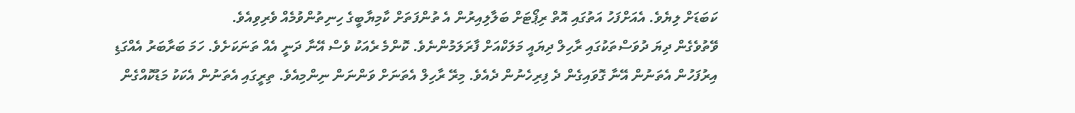ކަބަޑަށް ލިޔެވެ. އެއަށްފަހު އަތުގައި އޮތް ރިޕޯޓަށް ބަލާލިއިރުން އެ ތުންފަތަށް ކާމިޔާބީގެ ހިނިތުންވުމެއް ވެރިވިއެވެ.
ވޭތުވެގެން ދިޔަ ދުވަސްތަކުގައި ރާހިލް ދިޔައީ މަލަކްއަށް ފާރަލަމުންނެވެ. ކޮންމެ ރެއަކު ވެސް އޭނާ ދަނީ އެއް ތަނަކަށެވެ. ހަމަ ބަރާބަރު އެއްގަޑި އިރުފަހުން އެތަނުން އޭނާ ގޮވައިގެން ދެ ފިރިހެނުން ދެއެވެ. މިރޭ ރާހިލް އެތަނަށް ވަންނަން ނިންމިއެވެ. ތިރީގައި އެތަނުން އެކަކު މަޑުކޮއްގެން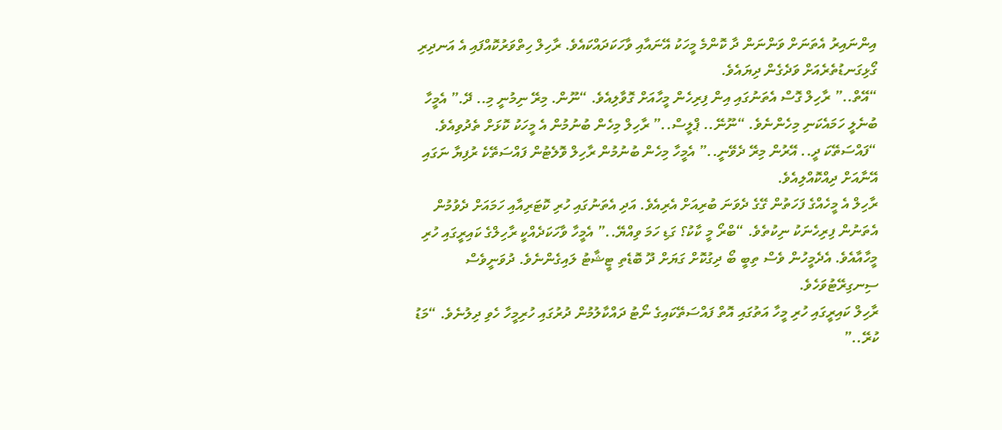އިންނައިރު އެތަނަށް ވަންނަން ދާ ކޮންމެ މީހަކު އޭނައާއި ވާހަކަދައްކައެވެ. ރާހިލް ހިތްވަރުކޮއްފައި އެ އަނދިރި ގޯޅިގަނޑުތެރެއަށް ވަދެގެން ދިޔައެވެ.
“އޭތް..” ރާހިލް ގޮސް އެތަނުގައި އިން ފިރިހެން މީހާއަށް ގޮވާލިއެވެ. “ނޫން. މިރޭ ނިމުނީ މި.. ދޭ.” އެމީހާ ބުނެލީ ހަމައެކަނި މިހެންނެވެ. “ނޫނޭ.. ޕްލީސް..” ރާހިލް މިހެން ބުނުމުން އެ މީހަކު ކޮޅަށް ތެދުވިއެވެ. “ފައްސަތޭކަ ދީ.. އޭރުން މިރޭ ދެވޭނީ..” އެމީހާ މިހެން ބުނުމުން ރާހިލް ވޮލެޓުން ފައްސަތޭކެ ރުފިޔާ ނަގައި އޭނާއަށް ދިއްކޮއްލިއެވެ.
ރާހިލް އެ މީހެއްގެ ފަހަތުން ގޭގެ ދެވަނަ ބުރިއަށް އެރިއެވެ. އަދި އެތަނުގައި ހުރި ކޮޓަރިއާއި ހަމައަށް ދެވުމުން އެތަނުން ފިރިހެނަކު ނިކުތެވެ. “ބްރޯ މީ ކާކު؟ ގަޑި ހަމަ ވިއްޔޭ..” އެމީހާ ވާހަކަދެއްކީ ރާހިލްގެ ކައިރީގައި ހުރި މީހާއާއެވެ. އެދެމީހުން ވެސް ތިބީ ބޯ ދިގުކޮށް ގަޔަށް ދޫ ބޮޑެތި ޓީޝާޓު ލައިގެންނެވެ. ދުވަނީވެސް ސިނގިރޭޓުވަހެވެ.
ރާހިލް ކައިރީގައި ހުރި މީހާ އަތުގައި އޮތް ފައްސަތޭކައިގެ ނޯޓު ދައްކާލުމުން ދުރުގައި ހުރިމީހާ ހެވި ދިލުނެވެ. “މަޑު ކުރޭ..”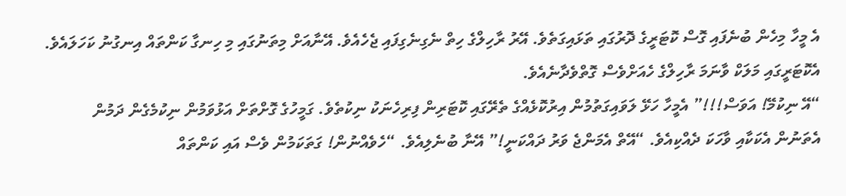އެ މީހާ މިހެން ބުނެފައި ގޮސް ކޮޓަރީގެ ދޮރުގައި ތަޅައިގަތެވެ. އޭރު ރާހިލްގެ ހިތް ނެގިނެގިފައި ޖެހެއެވެ. އޭނާއަށް މިތަނުގައި މި ހިނގާ ކަންތައް އިނގުނު ކަހަލައެވެ. އެކޮޓަރީގައި މަލަކް ވާނަމަ ރާހިލްގެ ހެއަށްވެސް ގޮތްވެދާނެއެވެ.
“އޭ ނިކުމޭ! އަވަސް!!!” އެމީހާ ހަޅޭ ލަވައިގަތުމުން އިރުކޮޅެއްގެ ތެރޭގައި ކޮޓަރިން ފިރިހެނަކު ނިކުތެވެ. ގަމީހުގެ ގޮށްތަށް އަޅުވަމުން ނިކުމެގެން ދަމުން އެތަނުން އެކަކާއި ވާހަކަ ދެއްކިއެވެ. “އޭތް އެމަންޖެ ވަރު ދައްކަނީ!” އޭނާ ބުނެލިއެވެ. “ހެވެއްނުން! ގަތަކަމުން ވެސް އައި ކަންތައް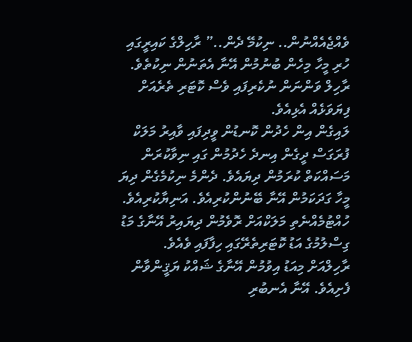ވެއްޖެއެއްނުން.. ނިކުމޭ ދެން..” ރާހިލްގެ ކައިރީގައި ހުރި މީހާ މިހެން ބުނުމުން އޭނާ އެތަނުން ނިކުތެވެ. ރާހިލް ވަންނަން ނުކެރިފައި ވެސް ކޮޓަރި ތެރެއަށް ފިޔަވަޅެއް އެޅިއެވެ.
ލައިގެން އިން ހެދުން ކޮނޑުން ވީދިފައި ވާއިރު މަލަކް ފުރަގަސް ދީގެން އިނދެ ހެދުމުން ގައި ނިވާކުރަން މަސައްކަތް ކުރަމުން ދިޔައެވެ. ދެންމެ ނިކުމެގެން ދިޔަ މީހާ ގަދަކަމުން އޭނާ ބޭނުންކުރިއެވެ. އަނިޔާކުރިއެވެ. ހުއްޓުމެއްނެތި މަލަކްއަށް ރޮވެމުން ދިޔައިރު އޭނާގެ މަޑު ގިސްލުމުގެ އަޑު ކޮޓަރިތެރޭގައި ހިފާފައި ވެއެވެ.
ރާހިލްއަށް މިއަޑު އިވުމުން އޭނާގެ ޝައްކު ޔަޤީންވާން ފެށިއެވެ. އޭނާ އެނބުރި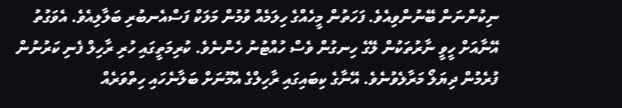ނިކުންނަން ބޭނުންވިއެވެ. ފަހަތުން މީހެއްގެ ހިލަމެއް ވުމުން މަލަކް ފަސްއެނބުރި ބަލާލިއެވެ. އެވަގުތު އޭނާއަށް ހީވީ ނާރުތަކުން ލޭގެ ހިނގުން ވެސް ހުއްޓުނު ހެންނެވެ. ކުރިމަތީގައި ހުރި ރާހިލް ފެނި ކަރުނުން ފުރެމުން ދިޔަލޯ މަރާލެވުނެވެ. އޭނާގެ ކިބައިގައި ރާހިލްގެ އެމޫނަށް ބަލާނެހައި ހިތްވަރެއް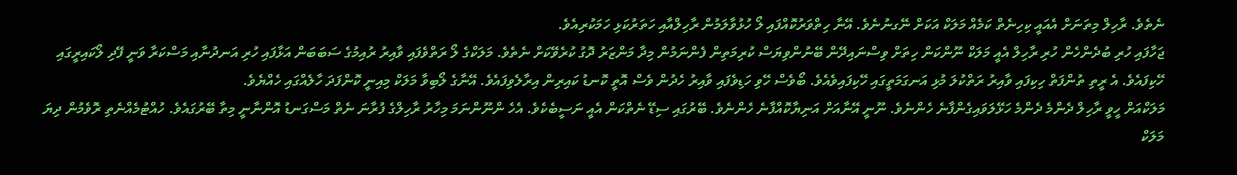ނެތެވެ. ރާހިލް މިތަނަށް އެއައީ ކިހިނެތް ކަމެއް މަލަކް އަކަށް ނޭގނުނެވެ. އޭނާ ހިތްވަރުކޮއްފައި ލޯ ހުޅުވާލަމުން ރާހިލްއާއި ހަތަރުކަޅި ހަމަކުރިއެވެ.
ޖަހާފައި ހުރި ބުދެންހެން ހުރި ރާހިލް އެއީ މަލަކް ނޫންކަން ހިތަށް ވިސްނައިދޭން ބޭނުންވިޔަސް ކުރިމަތިން ފެންނަމުން މިދާ މަންޒަރު ދޮގު ކުރެވޭކަށް ނެތެވެ. މަލަކްގެ ލޯ ރަތްވެފައި ވާއިރު ރުއިމުގެ ސަބަބަން އަޅާފައި ހުރި އަނދުނާއި މަސްކަރާ ވަނީ ފޭދި ލޯކައިރީގައި ހޭކިފައެވެ. އެ ރީތި ތުންފަތް ހިކިފައި ވާއިރު ރަތްކުލަ މުޅި އަނގަމަތީގައި ހޭކިފައިވެއެވެ. ބޯވެސް ހޭވި ހަޑިވެފައި ވާއިރު ހެދުން ވެސް އޮތީ ކޮނޑު ކައިރިން އިރާލެވިފައެވެ. އޭނާގެ ލޯބިވާ މަލަކް މިއިނީ ކޮންފަދަ ހާލެއްގައި ހެއްޔެވެ.
މަލަކްއަށް ހީވީ ރާހިލް ދެންމެ ދެންމެ ހަޅޭލަވައިގެންފާނެ ހެންނެވެ. ނޫނީ އޭނާއަށް އަނިޔާކޮއްފާނެ ހެންނެވެ. ބޭރުގައި ސިޑޭ ނެތްކަން އެއީ ނަސީބެކެވެ. އެހެ ންނޫންނަމަ މިހާރު ރާހިލްގެ ފުރާނަ ނެތް މަސްގަނޑު އޮންނާނީ މިތާ ބޭރުގައެވެ. ހުއްޓުމެއްނެތި ރޮވެމުން ދިޔަ މަލަކް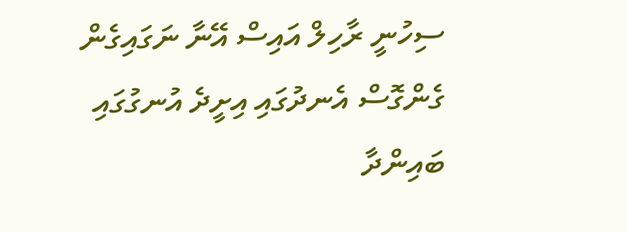ސިހުނީ ރާހިލް އައިސް އޭނާ ނަގައިގެން ގެންގޮސް އެނދުގައި އިށީދެ އުނގުގައި ބައިންދާ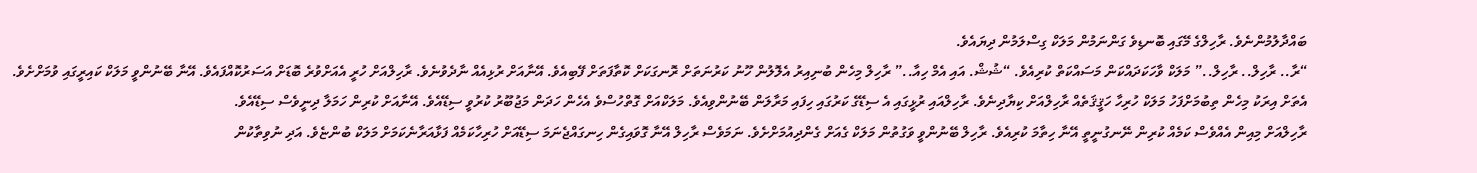ބައްދާލުމުންނެވެ. ރާހިލްގެ މޭގައި ބޮނޑިވެ ގަންނަމުން މަލަކް ގިސްލަމުން ދިޔައެވެ.
“ރާ.. ރާހިލް.. ރާހިލް..” މަލަކް ވާހަކަދައްކަން މަސައްކަތް ކުރިއެވެ. “ޝުޝް. އައި އެމް ހިއާ..” ރާހިލް މިހެން ބުނިއިރު އެލޮލުން ހޫނު ކަރުނަތަށް ރޮނގަކަށް ކޮތާފަތަށް ފޭބިއެވެ. އޭނާއަށް ރުޅިއެއް ނާދެވުނެވެ. ރާހިލްއަށް ހުރީ އެއަށްވުރެ ބޮޑަށް އަސަރުކޮއްފައެވެ. އޭނާ ބޭނުންވީ މަލަކް ކައިރީގައި ވުމަށްށެވެ.
އެތަށް އިރަކު މިހެން ތިބުމަށްފަހު މަލަކް ހުރިހާ ހަޤީޤަތެއް ރާހިލްއަށް ކިޔާދިނެވެ. ރާހިލްއައި ރުޅީގައި އެ ސިޑޭގެ ކަރުގައި ހިފައި މަރާލަން ބޭނުންވިއެވެ. މަލަކްއަށް ގޮތްހުސްވެ އެހެން ހަދަން މަޖުބޫރު ކުރުވީ ސިޑޭއެވެ. އޭނާއަށް ކުރިން ހަމަލާ ދިނީވެސް ސިޑޭއެވެ.
ރާހިލްއަށް މިއިން އެއްވެސް ކަމެއް ކުރިން ނޭނގުނީތީ އޭނާ ހިތާމަ ކުރިއެވެ. ރާހިލް ބޭނުންވީ ވަގުތުން މަލަކް ގެއަށް ގެންދިއުމަށްށެވެ. ނަމަވެސް ރާހިލް އޭނާ ގޮވައިގެން ހިނގައްޖެނަމަ ސިޑޭއަށް ހުރިހާކަމެއް ފަޅާއަރާނެކަމަށް މަލަކް ބުންޏެވެ. އަދި ނުވިތާކުން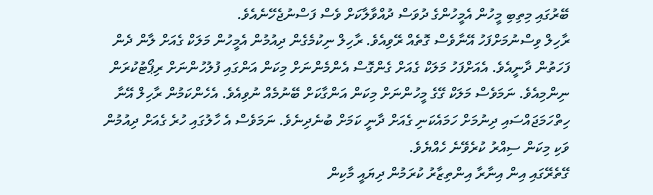ބޭރުގައި މިތިބި މީހުން އެމީހުންގެ ދުވަސް ދުއްވާލާކަށް ވެސް ފަސްނުޖެހޭނެއެވެ.
ރާހިލް ވިސްނުމަށްފަހު އޭނާވެސް ގޮތެއް ރޭވިއެވެ. ރާހިލް ނިކުމެގެން ދިއުމުން އެމީހުން މަލަކް ގެއަށް ލާން ދެން ފަހަތުން ދާނީއެވެ. އެއަށްފަހު މަލަކް ގެއަށް ގެންގޮސް އެންމެންނަށް މިކަން އަންގައި ފުލުހުންނަށް ރިޕޯޓުކުރަން ނިންމިއެވެ. ނަމަވެސް މަލަކް ގޭގެ މީހުންނަށް މިކަން އަންގާކަށް ބޭނުމެއް ނުވިއެވެ. އެހެންކަމުން ރާހިލް އޭނާ ހިތްހަމަޖައްސައި ދިނުމަށް ހަމައެކަނި ގެއަށް ދާނީ ކަމަށް ބުނެދިނެވެ. ނަމަވެސް އެ ހާލުގައި ހުރެ ގެއަށް ދިއުމުން ވަކި މިކަން ސިއްރު ކުރެވޭނެ ހެއްޔެވެ.
ގޭތެރޭގައި އިން އިނާރާ އިންތިޒާރު ކުރަމުން ދިޔައީ މާކިން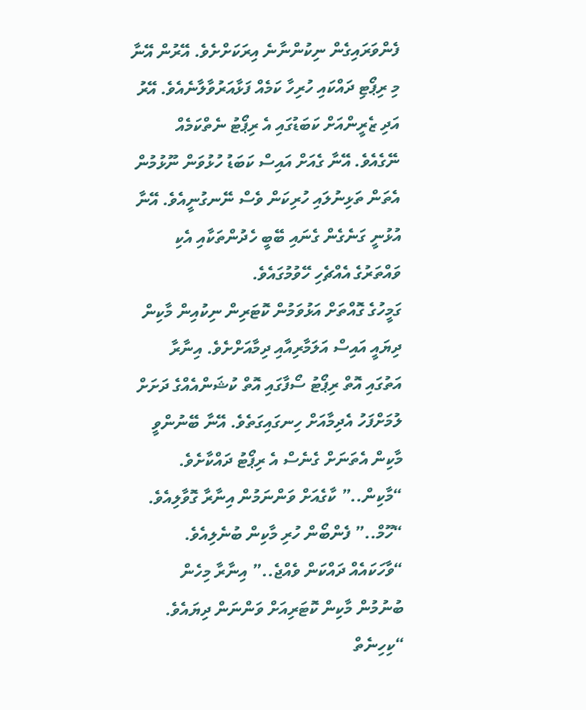ފެންވަރައިގެން ނިކުންނާނެ އިރަކަށްށެވެ. އޭރުން އޭނާ މި ރިޕޯޓި ދައްކައި ހުރިހާ ކަމެއް ފަޅާއަރުވާލާނެއެވެ. އޭރު އަދި ޒެރީންއަށް ކަބަޑުގައި އެ ރިޕޯޓު ނެތްކަމެއް ނޭގެއެވެ. އޭނާ ގެއަށް އައިސް ކަބަޑު ހުޅުވަން ނޫޅުމުން އެތަން ތަޅިނުލައި ހުރިކަން ވެސް ނޭނގުނީއެވެ. އޭނާ އުޅުނީ ގަނެގެން ގެނައި ބޭބީ ހެދުންތަކާއި އެކި ވައްތަރުގެ އެއްޗެހި ހޭވުމުގައެވެ.
ގަމީހުގެ ގޮއްތަށް އަޅުވަމުން ކޮޓަރިން ނިކުއިން މާކިން ދިޔައީ އައިސް އަލަމާރިއާއި ދިމާއަށްށެވެ. އިނާރާ އަތުގައި އޮތް ރިޕޯޓު ސޯފާގައި އޮތް ކުޝަންއެއްގެ ދަށަށް ލުމަށްފަހު އެދިމާއަށް ހިނގައިގަތެވެ. އޭނާ ބޭނުންވީ މާކިން އެތަނަށް ގެނެސް އެ ރިޕޯޓު ދައްކާށެވެ. “މާކިން..” ކާގެއަށް ވަންނަމުން އިނާރާ ގޮވާލިއެވެ. “ހޫމް..” ފެންބޯން ހުރި މާކިން ބުނެލިއެވެ.
“ވާހަކައެއް ދައްކަން ވެއްޖެ..” އިނާރާ މިހެން ބުނުމުން މާކިން ކޮޓަރިއަށް ވަންނަން ދިޔައެވެ. “ކިހިނެތް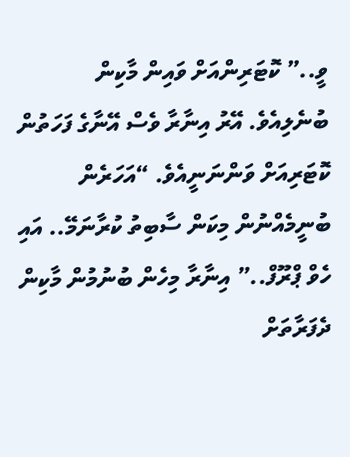ވީ..” ކޮޓަރިންއަށް ވައިން މާކިން ބުނެލިއެވެ. އޭރު އިނާރާ ވެސް އޭނާގެ ފަހަތުން ކޮޓަރިއަށް ވަންނަނީއެވެ. “އަހަރެން ބުނީމެއްނުން މިކަން ސާބިތު ކުރާނަމޭ.. އައި ހެވް ޕްރޫފް..” އިނާރާ މިހެން ބުނުމުން މާކިން ދެފަރާތަށް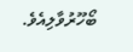ބޯހޫރުވާލިއެވެ.